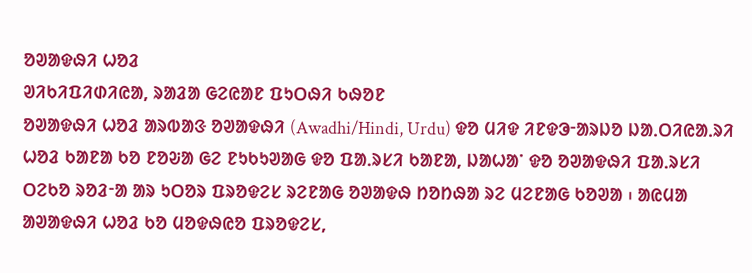ᱚᱣᱟᱫᱷᱤ ᱦᱚᱲ
ᱣᱤᱠᱤᱯᱤᱰᱤᱭᱟ, ᱨᱟᱲᱟ ᱜᱮᱭᱟᱱ ᱯᱩᱛᱷᱤ ᱠᱷᱚᱱ
ᱚᱣᱟᱫᱷᱤ ᱦᱚᱲ ᱟᱨᱵᱟᱝ ᱚᱣᱟᱫᱷᱤ (Awadhi/Hindi, Urdu) ᱫᱚ ᱢᱤᱫ ᱤᱱᱫᱳᱼᱟᱨᱡᱚ ᱡᱟᱹᱛᱤᱭᱟᱹᱨᱤ ᱦᱚᱲ ᱠᱟᱱᱟ ᱠᱚ ᱱᱚᱶᱟ ᱜᱮ ᱱᱩᱠᱩᱣᱟᱜ ᱫᱚ ᱯᱟᱹᱨᱥᱤ ᱠᱟᱱᱟ, ᱡᱟᱦᱟᱸ ᱫᱚ ᱚᱣᱟᱫᱷᱤ ᱯᱟᱹᱨᱥᱤ ᱛᱮᱠᱚ ᱨᱚᱲᱼᱟ ᱟᱨ ᱩᱛᱚᱨ ᱯᱨᱚᱫᱮᱥ ᱨᱮᱱᱟᱜ ᱚᱣᱟᱫᱷ ᱴᱚᱴᱷᱟ ᱨᱮ ᱢᱮᱱᱟᱜ ᱠᱚᱣᱟ ᱾ ᱟᱭᱢᱟ ᱟᱣᱟᱫᱷᱤ ᱦᱚᱲ ᱠᱚ ᱢᱚᱫᱷᱭᱚ ᱯᱨᱚᱫᱮᱥ,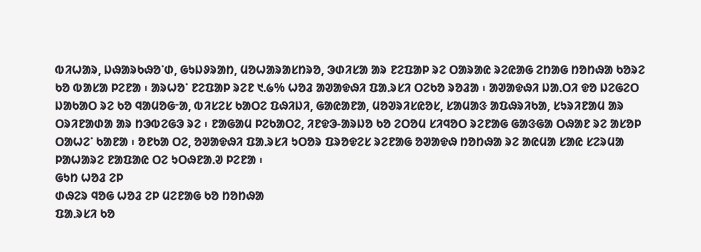ᱵᱤᱦᱟᱨ, ᱡᱷᱟᱨᱠᱷᱚᱸᱰ, ᱜᱩᱡᱽᱨᱟᱴ, ᱢᱚᱦᱟᱨᱟᱥᱴᱨᱚ, ᱳᱰᱤᱥᱟ ᱟᱨ ᱱᱮᱯᱟᱞ ᱨᱮ ᱛᱟᱨᱟᱭ ᱨᱮᱭᱟᱜ ᱮᱴᱟᱜ ᱴᱚᱴᱷᱟ ᱠᱚᱨᱮ ᱠᱚ ᱵᱟᱥᱟ ᱞᱮᱱᱟ ᱾ ᱟᱨᱦᱚᱸ ᱱᱮᱯᱟᱞ ᱨᱮᱱ ᱑.᱙% ᱦᱚᱲ ᱟᱣᱟᱫᱷᱤ ᱯᱟᱹᱨᱥᱤ ᱛᱮᱠᱚ ᱨᱚᱲᱟ ᱾ ᱟᱣᱟᱫᱷᱤ ᱡᱟᱹᱛᱤ ᱫᱚ ᱡᱮᱜᱮᱛ ᱡᱟᱠᱟᱛ ᱨᱮ ᱠᱚ ᱧᱟᱢᱚᱜᱼᱟ, ᱵᱤᱥᱮᱥ ᱠᱟᱛᱮ ᱯᱷᱤᱡᱤ, ᱜᱟᱭᱟᱱᱟ, ᱢᱚᱣᱨᱤᱥᱭᱚᱥ, ᱥᱟᱢᱟᱝ ᱟᱯᱷᱨᱤᱠᱟ, ᱥᱩᱨᱤᱱᱟᱢ ᱟᱨ ᱛᱨᱤᱱᱟᱰᱟ ᱟᱨ ᱴᱳᱵᱮᱜᱳ ᱨᱮ ᱾ ᱱᱟᱜᱟᱢ ᱞᱮᱠᱟᱛᱮ, ᱤᱱᱫᱳ-ᱟᱨᱡᱚ ᱠᱚ ᱮᱛᱚᱢ ᱥᱤᱧᱚᱛ ᱨᱮᱱᱟᱜ ᱜᱟᱝᱜᱟ ᱛᱷᱟᱱ ᱨᱮ ᱟᱥᱚᱞ ᱛᱟᱦᱮᱸ ᱠᱟᱱᱟ ᱾ ᱚᱱᱠᱟ ᱛᱮ, ᱚᱣᱟᱫᱷᱤ ᱯᱟᱹᱨᱥᱤ ᱩᱛᱚᱨ ᱯᱨᱚᱫᱮᱥ ᱨᱮᱱᱟᱜ ᱚᱣᱟᱫᱷ ᱴᱚᱴᱷᱟ ᱨᱮ ᱟᱭᱢᱟ ᱥᱟᱭ ᱥᱮᱨᱢᱟ ᱞᱟᱦᱟᱨᱮ ᱱᱟᱯᱟᱭ ᱛᱮ ᱩᱛᱷᱱᱟᱹᱣ ᱞᱮᱱᱟ ᱾
ᱜᱩᱴ ᱦᱚᱲ ᱮᱞ
ᱰᱷᱮᱨ ᱧᱚᱜ ᱦᱚᱲ ᱮᱞ ᱢᱮᱱᱟᱜ ᱠᱚ ᱴᱚᱴᱷᱟ
ᱯᱟᱹᱨᱥᱤ ᱠᱚ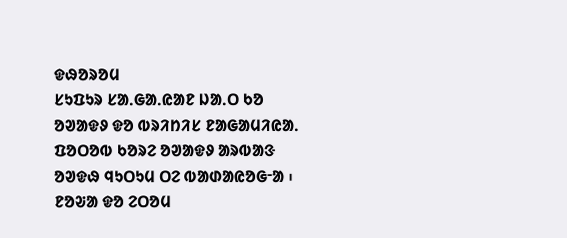ᱫᱷᱚᱨᱚᱢ
ᱥᱩᱯᱩᱨ ᱥᱟᱹᱜᱟᱹᱭᱟᱱ ᱡᱟᱹᱛ ᱠᱚ
ᱚᱣᱟᱫᱽ ᱫᱚ ᱵᱨᱤᱴᱤᱥ ᱱᱟᱜᱟᱢᱤᱭᱟᱹ ᱯᱚᱛᱚᱵ ᱠᱚᱨᱮ ᱚᱣᱟᱫᱽ ᱟᱨᱵᱟᱝ ᱚᱣᱫᱷ ᱧᱩᱛᱩᱢ ᱛᱮ ᱵᱟᱰᱟᱭᱚᱜᱼᱟ ᱾ ᱱᱚᱶᱟ ᱫᱚ ᱮᱛᱚᱢ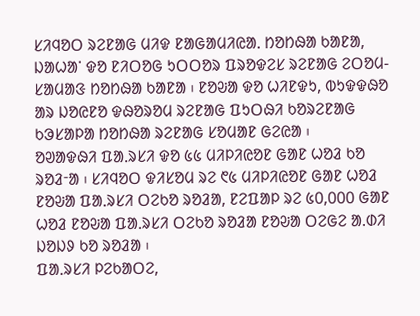ᱥᱤᱧᱚᱛ ᱨᱮᱱᱟᱜ ᱢᱤᱫ ᱱᱟᱜᱟᱢᱤᱭᱟᱹ ᱴᱚᱴᱷᱟ ᱠᱟᱱᱟ, ᱡᱟᱦᱟᱸ ᱫᱚ ᱱᱤᱛᱚᱜ ᱩᱛᱛᱚᱨ ᱯᱨᱚᱫᱮᱥ ᱨᱮᱱᱟᱜ ᱮᱛᱚᱢ-ᱥᱟᱢᱟᱝ ᱴᱚᱴᱷᱟ ᱠᱟᱱᱟ ᱾ ᱱᱚᱶᱟ ᱫᱚ ᱦᱤᱱᱫᱩ, ᱵᱩᱫᱫᱷᱚ ᱟᱨ ᱡᱚᱭᱱᱚ ᱫᱷᱚᱨᱚᱢ ᱨᱮᱱᱟᱜ ᱯᱩᱛᱷᱤ ᱠᱚᱨᱮᱱᱟᱜ ᱠᱳᱥᱟᱞᱟ ᱴᱚᱴᱷᱟ ᱨᱮᱱᱟᱜ ᱥᱚᱢᱟᱱ ᱜᱮᱭᱟ ᱾
ᱚᱣᱟᱫᱷᱤ ᱯᱟᱹᱨᱥᱤ ᱫᱚ ᱕᱕ ᱢᱤᱞᱤᱭᱚᱱ ᱜᱟᱱ ᱦᱚᱲ ᱠᱚ ᱨᱚᱲᱼᱟ ᱾ ᱥᱤᱧᱚᱛ ᱫᱤᱥᱚᱢ ᱨᱮ ᱖᱕ ᱢᱤᱞᱤᱭᱚᱱ ᱜᱟᱱ ᱦᱚᱲ ᱱᱚᱶᱟ ᱯᱟᱹᱨᱥᱤ ᱛᱮᱠᱚ ᱨᱚᱲᱟ, ᱱᱮᱯᱟᱞ ᱨᱮ ᱕᱐,᱐᱐᱐ ᱜᱟᱱ ᱦᱚᱲ ᱱᱚᱶᱟ ᱯᱟᱹᱨᱥᱤ ᱛᱮᱠᱚ ᱨᱚᱲᱟ ᱱᱚᱶᱟ ᱛᱮᱜᱮ ᱟ.ᱰᱤ ᱡᱚᱡᱽ ᱠᱚ ᱨᱚᱲᱟ ᱾
ᱯᱟᱹᱨᱥᱤ ᱞᱮᱠᱟᱛᱮ,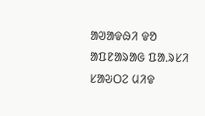ᱟᱣᱟᱫᱷᱤ ᱫᱚ ᱟᱯᱱᱟᱨᱟᱜ ᱯᱟᱹᱨᱥᱤ ᱥᱟᱶᱛᱮ ᱢᱤᱫ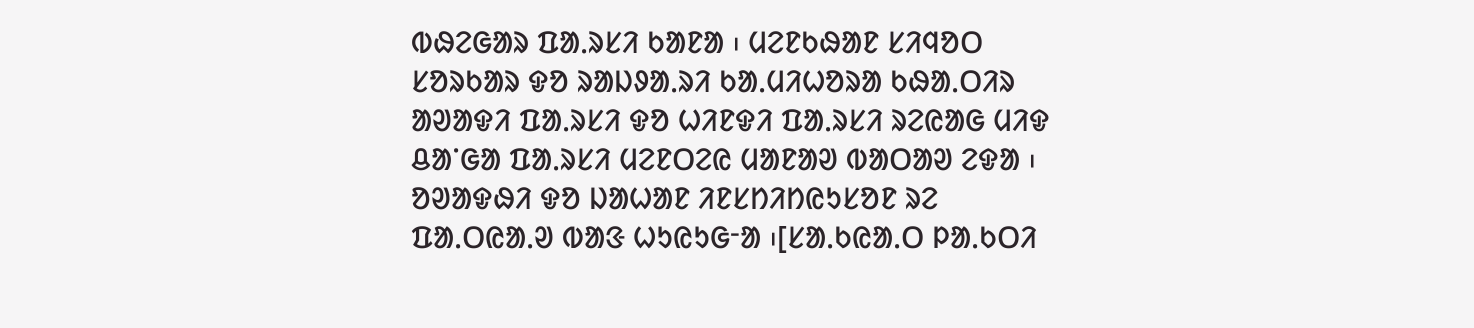ᱵᱷᱮᱜᱟᱨ ᱯᱟᱹᱨᱥᱤ ᱠᱟᱱᱟ ᱾ ᱢᱮᱱᱠᱷᱟᱱ ᱥᱤᱧᱚᱛ ᱥᱚᱨᱠᱟᱨ ᱫᱚ ᱨᱟᱡᱽᱟᱹᱨᱤ ᱠᱟᱹᱢᱤᱦᱚᱨᱟ ᱠᱷᱟᱹᱛᱤᱨ ᱟᱣᱟᱫᱤ ᱯᱟᱹᱨᱥᱤ ᱫᱚ ᱦᱤᱱᱫᱤ ᱯᱟᱹᱨᱥᱤ ᱨᱮᱭᱟᱜ ᱢᱤᱫ ᱪᱟᱸᱜᱟ ᱯᱟᱹᱨᱥᱤ ᱢᱮᱱᱛᱮᱭ ᱢᱟᱱᱟᱣ ᱵᱟᱛᱟᱣ ᱮᱫᱟ ᱾ ᱚᱣᱟᱫᱷᱤ ᱫᱚ ᱡᱟᱦᱟᱱ ᱤᱱᱥᱴᱤᱴᱭᱩᱥᱚᱱ ᱨᱮ ᱯᱟᱹᱛᱭᱟᱹᱣ ᱵᱟᱝ ᱦᱩᱭᱩᱜᱼᱟ ᱾[ᱥᱟᱹᱠᱭᱟᱹᱛ ᱞᱟᱹᱠᱛᱤ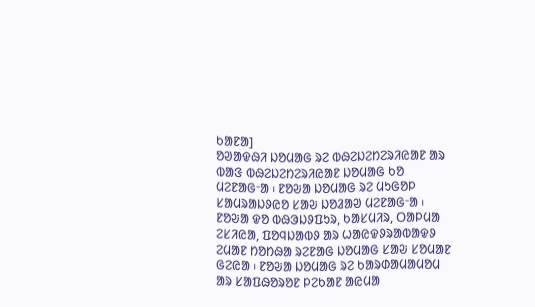ᱠᱟᱱᱟ]
ᱚᱣᱟᱫᱷᱤ ᱡᱚᱢᱟᱜ ᱨᱮ ᱵᱷᱮᱡᱮᱴᱮᱨᱤᱭᱟᱱ ᱟᱨ ᱵᱟᱝ ᱵᱷᱮᱡᱮᱴᱮᱨᱤᱭᱟᱱ ᱡᱚᱢᱟᱜ ᱠᱚ ᱢᱮᱱᱟᱜᱼᱟ ᱾ ᱱᱚᱶᱟ ᱡᱚᱢᱟᱜ ᱨᱮ ᱢᱩᱜᱚᱞ ᱥᱟᱢᱨᱟᱡᱽᱭᱚ ᱥᱟᱶ ᱡᱚᱲᱟᱣ ᱢᱮᱱᱟᱜᱼᱟ ᱾ ᱱᱚᱶᱟ ᱫᱚ ᱵᱷᱳᱡᱽᱯᱩᱨ, ᱠᱟᱥᱢᱤᱨ, ᱛᱟᱞᱢᱟ ᱮᱥᱤᱭᱟ, ᱯᱚᱧᱡᱟᱵᱽ ᱟᱨ ᱦᱟᱭᱫᱽᱨᱟᱵᱟᱫᱽ ᱮᱢᱟᱱ ᱴᱚᱴᱷᱟ ᱨᱮᱱᱟᱜ ᱡᱚᱢᱟᱜ ᱥᱟᱶ ᱥᱚᱢᱟᱱ ᱜᱮᱭᱟ ᱾ ᱱᱚᱶᱟ ᱡᱚᱢᱟᱜ ᱨᱮ ᱠᱟᱨᱰᱟᱢᱟᱢᱚᱢ ᱟᱨ ᱥᱟᱯᱷᱚᱨᱚᱱ ᱞᱮᱠᱟᱱ ᱟᱭᱢᱟ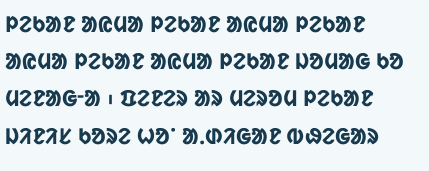ᱞᱮᱠᱟᱱ ᱟᱭᱢᱟ ᱞᱮᱠᱟᱱ ᱟᱭᱢᱟ ᱞᱮᱠᱟᱱ ᱟᱭᱢᱟ ᱞᱮᱠᱟᱱ ᱟᱭᱢᱟ ᱞᱮᱠᱟᱱ ᱡᱚᱢᱟᱜ ᱠᱚ ᱢᱮᱱᱟᱜᱼᱟ ᱾ ᱯᱮᱱᱮᱨ ᱟᱨ ᱢᱮᱨᱚᱢ ᱞᱮᱠᱟᱱ ᱡᱤᱱᱤᱥ ᱠᱚᱨᱮ ᱦᱚᱸ ᱟᱹᱰᱤᱜᱟᱱ ᱵᱷᱮᱜᱟᱨ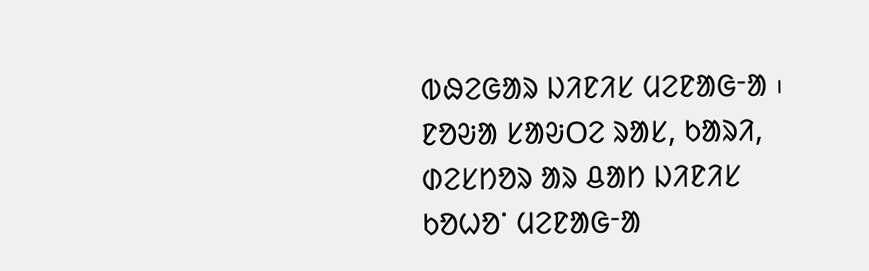ᱵᱷᱮᱜᱟᱨ ᱡᱤᱱᱤᱥ ᱢᱮᱱᱟᱜᱼᱟ ᱾
ᱱᱚᱶᱟ ᱥᱟᱶᱛᱮ ᱨᱟᱥ, ᱠᱟᱨᱤ, ᱰᱮᱥᱴᱚᱨ ᱟᱨ ᱪᱟᱴ ᱡᱤᱱᱤᱥ ᱠᱚᱦᱚᱸ ᱢᱮᱱᱟᱜᱼᱟ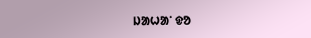ᱡᱟᱦᱟᱸ ᱫᱚ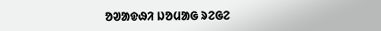ᱚᱣᱟᱫᱷᱤ ᱡᱚᱢᱟᱜ ᱨᱮᱜᱮ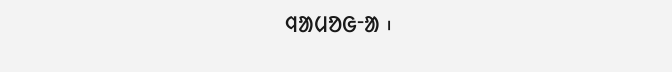ᱧᱟᱢᱚᱜᱼᱟ ᱾